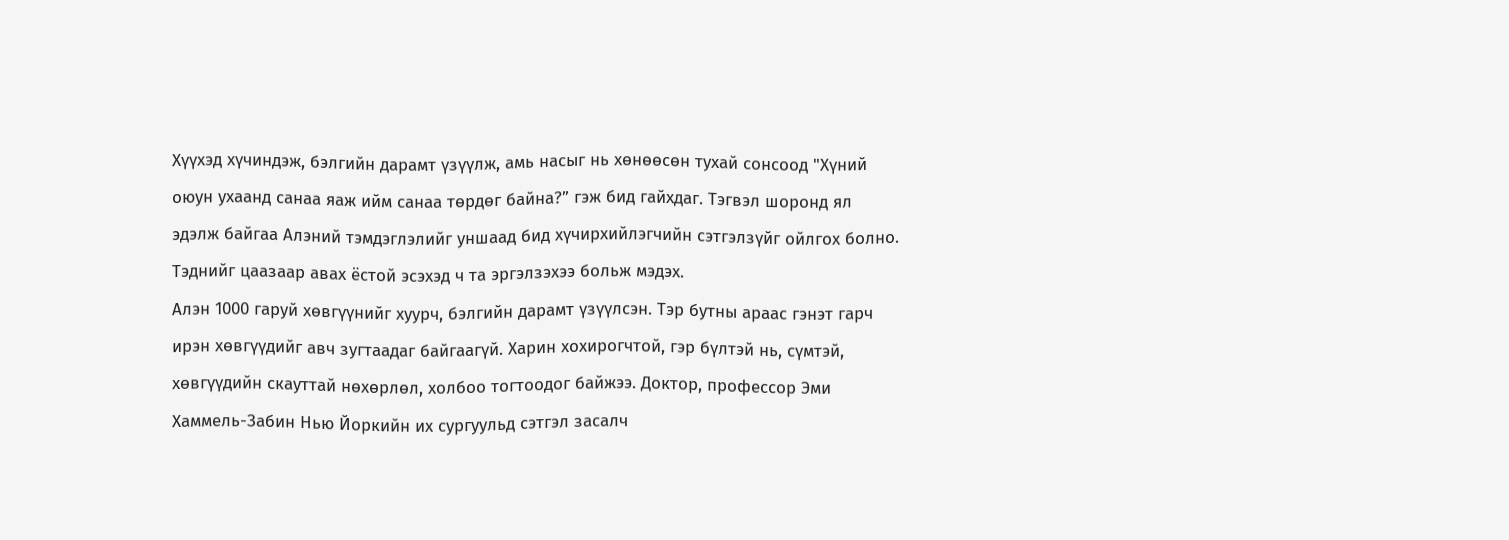Хүүхэд хүчиндэж, бэлгийн дарамт үзүүлж, амь насыг нь хөнөөсөн тухай сонсоод "Хүний оюун ухаанд санаа яаж ийм санаа төрдөг байна?” гэж бид гайхдаг. Тэгвэл шоронд ял эдэлж байгаа Алэний тэмдэглэлийг уншаад бид хүчирхийлэгчийн сэтгэлзүйг ойлгох болно. Тэднийг цаазаар авах ёстой эсэхэд ч та эргэлзэхээ больж мэдэх.
Алэн 1000 гаруй хөвгүүнийг хуурч, бэлгийн дарамт үзүүлсэн. Тэр бутны араас гэнэт гарч ирэн хөвгүүдийг авч зугтаадаг байгаагүй. Харин хохирогчтой, гэр бүлтэй нь, сүмтэй, хөвгүүдийн скауттай нөхөрлөл, холбоо тогтоодог байжээ. Доктор, профессор Эми Хаммель-Забин Нью Йоркийн их сургуульд сэтгэл засалч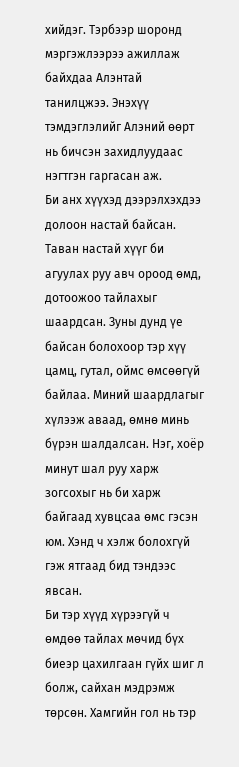хийдэг. Тэрбээр шоронд мэргэжлээрээ ажиллаж байхдаа Алэнтай танилцжээ. Энэхүү тэмдэглэлийг Алэний өөрт нь бичсэн захидлуудаас нэгтгэн гаргасан аж.
Би анх хүүхэд дээрэлхэхдээ долоон настай байсан. Таван настай хүүг би агуулах руу авч ороод өмд, дотоожоо тайлахыг шаардсан. Зуны дунд үе байсан болохоор тэр хүү цамц, гутал, оймс өмсөөгүй байлаа. Миний шаардлагыг хүлээж аваад, өмнө минь бүрэн шалдалсан. Нэг, хоёр минут шал руу харж зогсохыг нь би харж байгаад хувцсаа өмс гэсэн юм. Хэнд ч хэлж болохгүй гэж ятгаад бид тэндээс явсан.
Би тэр хүүд хүрээгүй ч өмдөө тайлах мөчид бүх биеэр цахилгаан гүйх шиг л болж, сайхан мэдрэмж төрсөн. Хамгийн гол нь тэр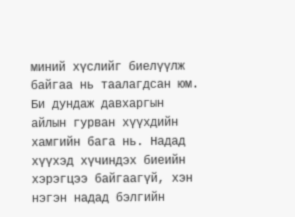миний хүслийг биелүүлж байгаа нь таалагдсан юм. Би дундаж давхаргын айлын гурван хүүхдийн хамгийн бага нь. Надад хүүхэд хүчиндэх биеийн хэрэгцээ байгаагүй, хэн нэгэн надад бэлгийн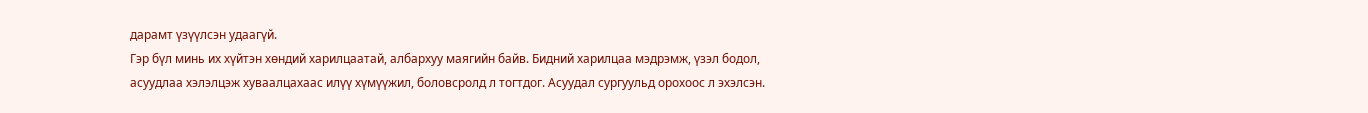дарамт үзүүлсэн удаагүй.
Гэр бүл минь их хүйтэн хөндий харилцаатай, албархуу маягийн байв. Бидний харилцаа мэдрэмж, үзэл бодол, асуудлаа хэлэлцэж хуваалцахаас илүү хүмүүжил, боловсролд л тогтдог. Асуудал сургуульд орохоос л эхэлсэн.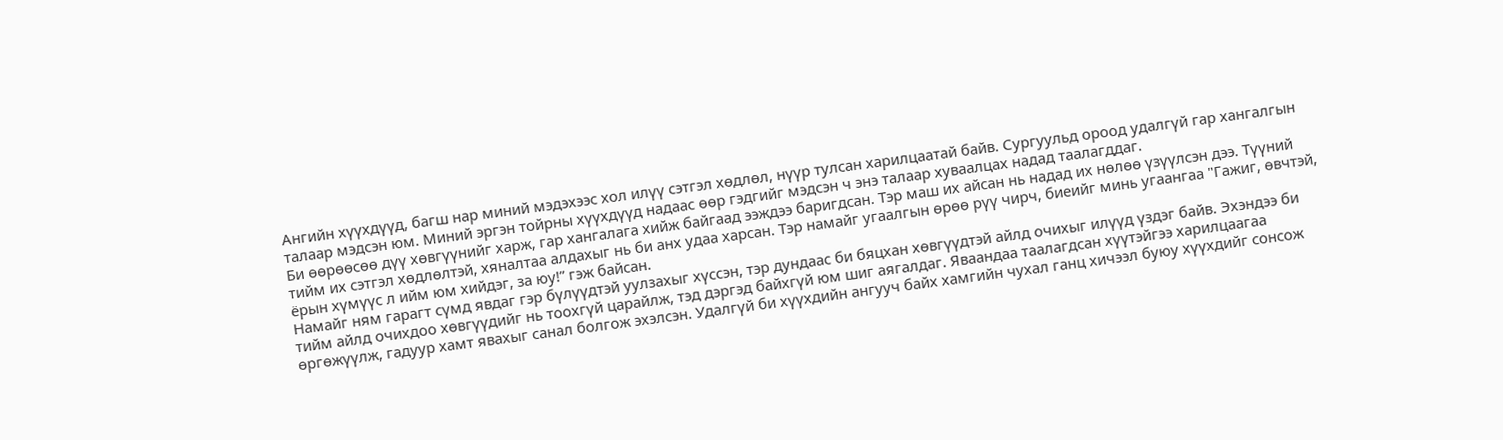Ангийн хүүхдүүд, багш нар миний мэдэхээс хол илүү сэтгэл хөдлөл, нүүр тулсан харилцаатай байв. Сургуульд ороод удалгүй гар хангалгын талаар мэдсэн юм. Миний эргэн тойрны хүүхдүүд надаас өөр гэдгийг мэдсэн ч энэ талаар хуваалцах надад таалагддаг.
Би өөрөөсөө дүү хөвгүүнийг харж, гар хангалага хийж байгаад ээждээ баригдсан. Тэр маш их айсан нь надад их нөлөө үзүүлсэн дээ. Түүний тийм их сэтгэл хөдлөлтэй, хяналтаа алдахыг нь би анх удаа харсан. Тэр намайг угаалгын өрөө рүү чирч, биеийг минь угаангаа "Гажиг, өвчтэй, ёрын хүмүүс л ийм юм хийдэг, за юу!” гэж байсан.
Намайг ням гарагт сүмд явдаг гэр бүлүүдтэй уулзахыг хүссэн, тэр дундаас би бяцхан хөвгүүдтэй айлд очихыг илүүд үздэг байв. Эхэндээ би тийм айлд очихдоо хөвгүүдийг нь тоохгүй царайлж, тэд дэргэд байхгүй юм шиг аягалдаг. Яваандаа таалагдсан хүүтэйгээ харилцаагаа өргөжүүлж, гадуур хамт явахыг санал болгож эхэлсэн. Удалгүй би хүүхдийн ангууч байх хамгийн чухал ганц хичээл буюу хүүхдийг сонсож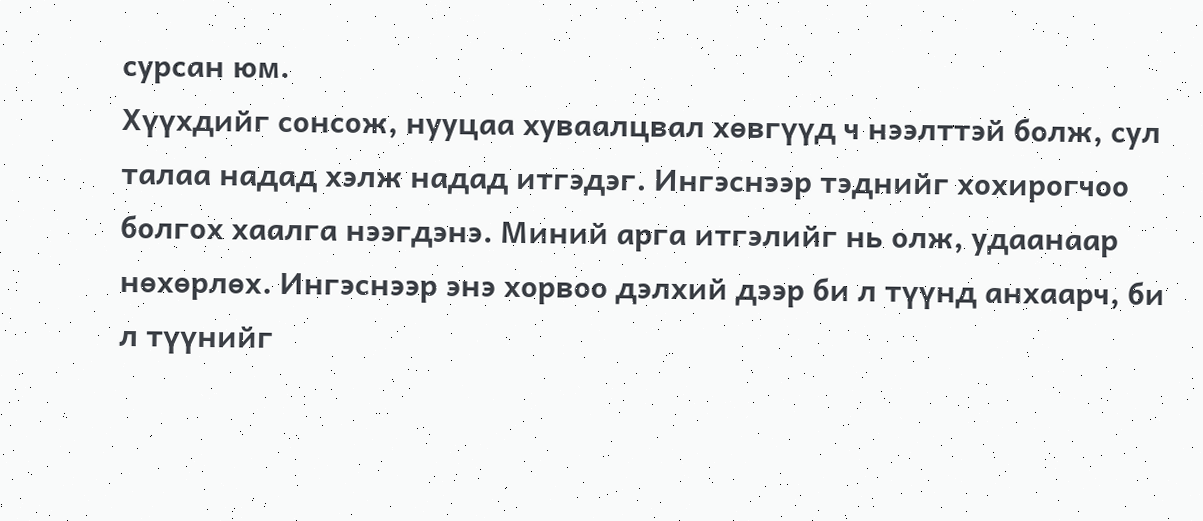сурсан юм.
Хүүхдийг сонсож, нууцаа хуваалцвал хөвгүүд ч нээлттэй болж, сул талаа надад хэлж надад итгэдэг. Ингэснээр тэднийг хохирогчоо болгох хаалга нээгдэнэ. Миний арга итгэлийг нь олж, удаанаар нөхөрлөх. Ингэснээр энэ хорвоо дэлхий дээр би л түүнд анхаарч, би л түүнийг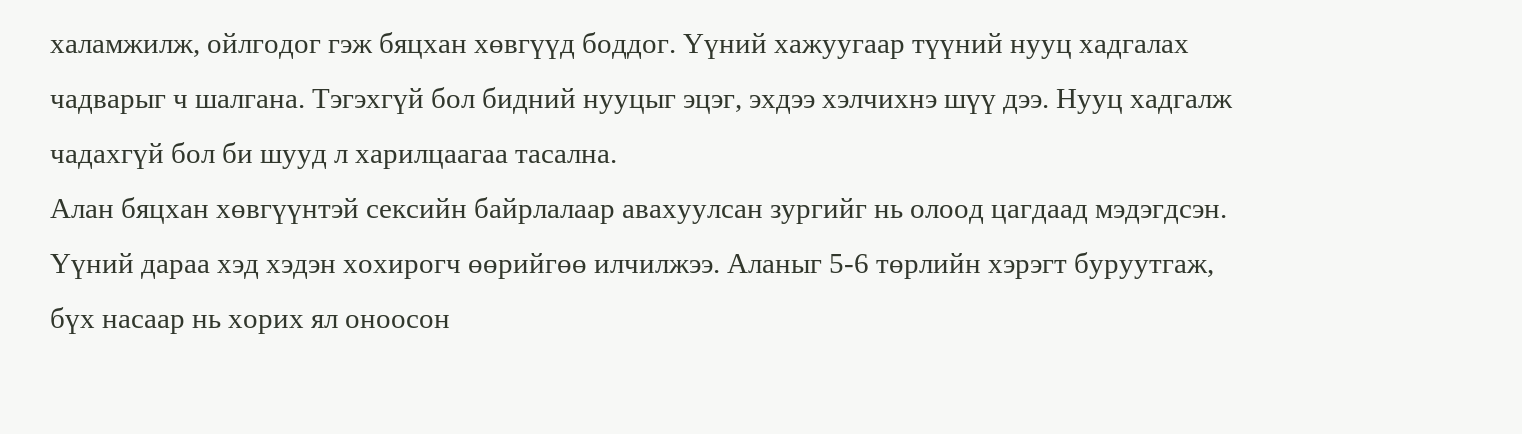халамжилж, ойлгодог гэж бяцхан хөвгүүд боддог. Үүний хажуугаар түүний нууц хадгалах чадварыг ч шалгана. Тэгэхгүй бол бидний нууцыг эцэг, эхдээ хэлчихнэ шүү дээ. Нууц хадгалж чадахгүй бол би шууд л харилцаагаа тасална.
Алан бяцхан хөвгүүнтэй сексийн байрлалаар авахуулсан зургийг нь олоод цагдаад мэдэгдсэн. Үүний дараа хэд хэдэн хохирогч өөрийгөө илчилжээ. Аланыг 5-6 төрлийн хэрэгт буруутгаж, бүх насаар нь хорих ял оноосон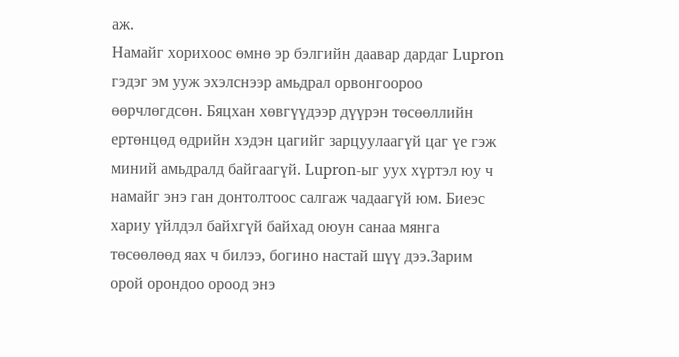аж.
Намайг хорихоос өмнө эр бэлгийн даавар дардаг Lupron гэдэг эм ууж эхэлснээр амьдрал орвонгоороо өөрчлөгдсөн. Бяцхан хөвгүүдээр дүүрэн төсөөллийн ертөнцөд өдрийн хэдэн цагийг зарцуулаагүй цаг үе гэж миний амьдралд байгаагүй. Lupron-ыг уух хүртэл юу ч намайг энэ ган донтолтоос салгаж чадаагүй юм. Биеэс хариу үйлдэл байхгүй байхад оюун санаа мянга төсөөлөөд яах ч билээ, богино настай шүү дээ.Зарим орой орондоо ороод энэ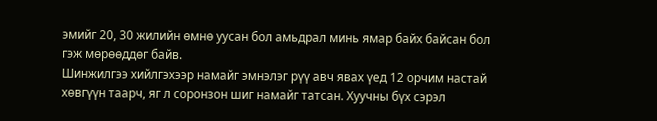эмийг 20, 30 жилийн өмнө уусан бол амьдрал минь ямар байх байсан бол гэж мөрөөддөг байв.
Шинжилгээ хийлгэхээр намайг эмнэлэг рүү авч явах үед 12 орчим настай хөвгүүн таарч, яг л соронзон шиг намайг татсан. Хуучны бүх сэрэл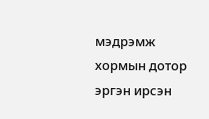мэдрэмж хормын дотор эргэн ирсэн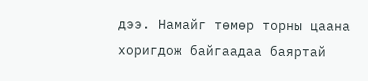дээ. Намайг төмөр торны цаана хоригдож байгаадаа баяртай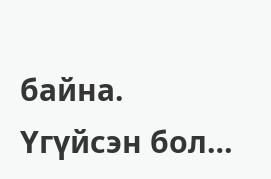байна. Үгүйсэн бол…